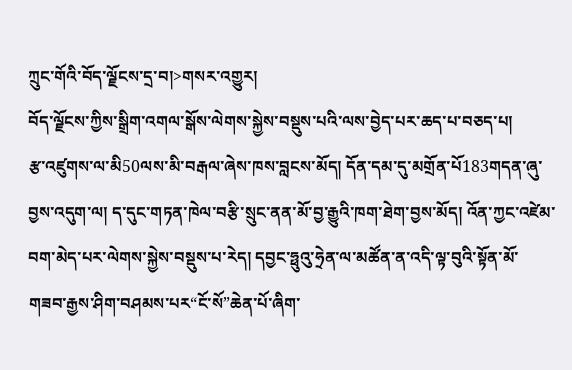ཀྲུང་གོའི་བོད་ལྗོངས་དྲ་བ།>གསར་འགྱུར།
བོད་ལྗོངས་ཀྱིས་སྒྲིག་འགལ་སྒོས་ལེགས་སྐྱེས་བསྡུས་པའི་ལས་བྱེད་པར་ཆད་པ་བཅད་པ།
རྩ་འཛུགས་ལ་མི50ལས་མི་བརྒལ་ཞེས་ཁས་བླངས་མོད། དོན་དམ་དུ་མགྲོན་པོ183གདན་ཞུ་བྱས་འདུག་ལ། ད་དུང་གཏན་ཁེལ་བརྩི་སྲུང་ནན་མོ་བྱ་རྒྱུའི་ཁག་ཐེག་བྱས་མོད། འོན་ཀྱང་འཛེམ་བག་མེད་པར་ལེགས་སྐྱེས་བསྡུས་པ་རེད། དབྱང་ཧྥུའུ་ཧྲེན་ལ་མཚོན་ན་འདི་ལྟ་བུའི་སྟོན་མོ་གཟབ་རྒྱས་ཤིག་བཤམས་པར“ངོ་སོ”ཆེན་པོ་ཞིག་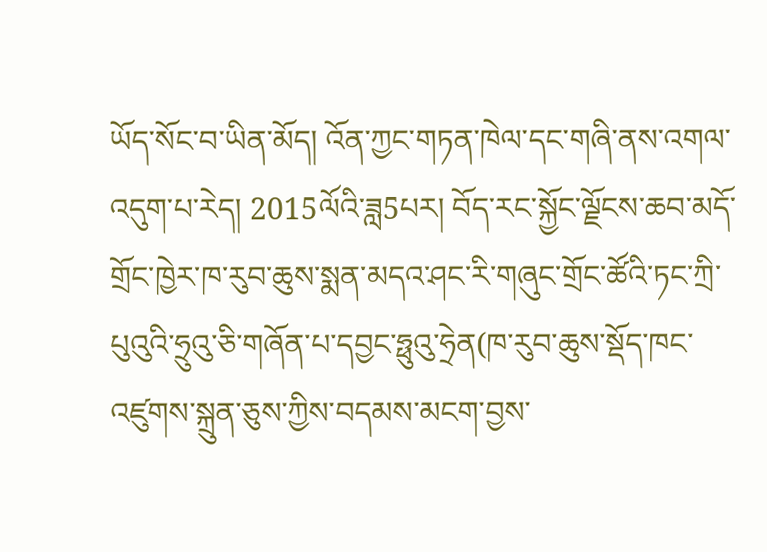ཡོད་སོང་བ་ཡིན་མོད། འོན་ཀྱང་གཏན་ཁེལ་དང་གཞི་ནས་འགལ་འདུག་པ་རེད། 2015ལོའི་ཟླ5པར། བོད་རང་སྐྱོང་ལྗོངས་ཆབ་མདོ་གྲོང་ཁྱེར་ཁ་རུབ་ཆུས་སྨན་མདའ་ཤང་རི་གཞུང་གྲོང་ཚོའི་ཏང་ཀྲི་པུའུའི་ཧྲུའུ་ཅི་གཞོན་པ་དབྱང་ཧྥུའུ་ཧྲེན(ཁ་རུབ་ཆུས་སྡོད་ཁང་འཛུགས་སྐྲུན་ཅུས་ཀྱིས་བདམས་མངག་བྱས་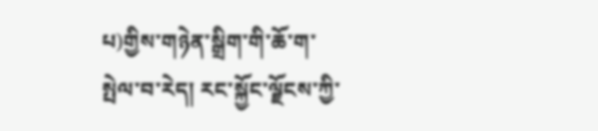པ)གྱིས་གཉེན་སྒྲིག་གི་ཆོ་ག་སྤེལ་བ་རེད། རང་སྐྱོང་ལྗོངས་ཀྱི་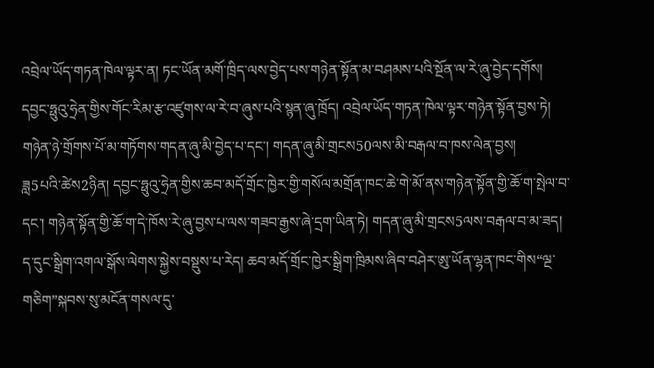འབྲེལ་ཡོད་གཏན་ཁེལ་ལྟར་ན། ཏང་ཡོན་མགོ་ཁྲིད་ལས་བྱེད་པས་གཉེན་སྟོན་མ་བཤམས་པའི་སྔོན་ལ་རེ་ཞུ་བྱེད་དགོས། དབྱང་ཧྥུའུ་ཧྲེན་གྱིས་གོང་རིམ་རྩ་འཛུགས་ལ་རེ་བ་ཞུས་པའི་སྙན་ཞུ་ཁྲོད། འབྲེལ་ཡོད་གཏན་ཁེལ་ལྟར་གཉེན་སྟོན་བྱས་ཏེ། གཉེན་ཉེ་གྲོགས་པོ་མ་གཏོགས་གདན་ཞུ་མི་བྱེད་པ་དང་། གདན་ཞུ་མི་གྲངས50ལས་མི་བརྒལ་བ་ཁས་ལེན་བྱས།
ཟླ5པའི་ཚེས2ཉིན། དབྱང་ཧྥུའུ་ཧྲེན་གྱིས་ཆབ་མདོ་གྲོང་ཁྱེར་གྱི་གསོལ་མགྲོན་ཁང་ཆེ་གེ་མོ་ནས་གཉེན་སྟོན་གྱི་ཆོ་ག་སྤེལ་བ་དང་། གཉེན་སྟོན་གྱི་ཆོ་ག་དེ་ཁོས་རེ་ཞུ་བྱས་པ་ལས་གཟབ་རྒྱས་ཞེ་དྲག་ཡིན་ཏེ། གདན་ཞུ་མི་གྲངས5ལས་བརྒལ་བ་མ་ཟད། ད་དུང་སྒྲིག་འགལ་སྒོས་ལེགས་སྐྱེས་བསྡུས་པ་རེད། ཆབ་མདོ་གྲོང་ཁྱེར་སྒྲིག་ཁྲིམས་ཞིབ་བཤེར་ཨུ་ཡོན་ལྷན་ཁང་གིས“ལྔ་གཅིག”སྐབས་སུ་མངོན་གསལ་དུ་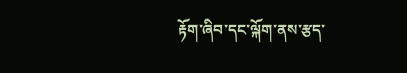རྟོག་ཞིབ་དང་ལྐོག་ནས་རྩད་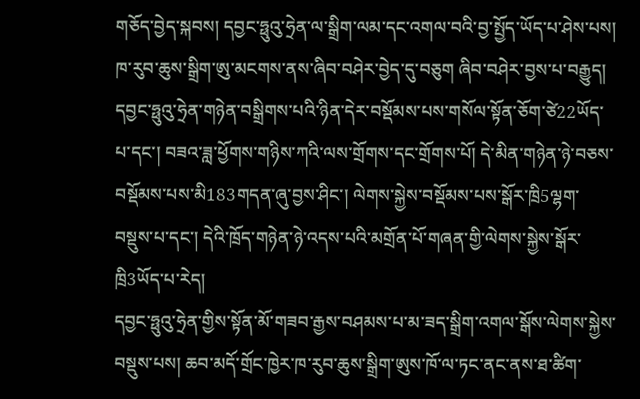གཅོད་བྱེད་སྐབས། དབྱང་ཧྥུའུ་ཧྲེན་ལ་སྒྲིག་ལམ་དང་འགལ་བའི་བྱ་སྤྱོད་ཡོད་པ་ཤེས་པས། ཁ་རུབ་ཆུས་སྒྲིག་ཨུ་མངགས་ནས་ཞིབ་བཤེར་བྱེད་དུ་བཅུག ཞིབ་བཤེར་བྱས་པ་བརྒྱུད། དབྱང་ཧྥུའུ་ཧྲེན་གཉེན་བསྒྲིགས་པའི་ཉིན་དེར་བསྡོམས་པས་གསོལ་སྟོན་ཅོག་ཙེ22ཡོད་པ་དང་། བཟའ་ཟླ་ཕྱོགས་གཉིས་ཀའི་ལས་གྲོགས་དང་གྲོགས་པོ། དེ་མིན་གཉེན་ཉེ་བཅས་བསྡོམས་པས་མི183གདན་ཞུ་བྱས་ཤིང་། ལེགས་སྐྱེས་བསྡོམས་པས་སྒོར་ཁྲི5ལྷག་བསྡུས་པ་དང་། དེའི་ཁྲོད་གཉེན་ཉེ་འདས་པའི་མགྲོན་པོ་གཞན་གྱི་ལེགས་སྐྱེས་སྒོར་ཁྲི3ཡོད་པ་རེད།
དབྱང་ཧྥུའུ་ཧྲེན་གྱིས་སྟོན་མོ་གཟབ་རྒྱས་བཤམས་པ་མ་ཟད་སྒྲིག་འགལ་སྒོས་ལེགས་སྐྱེས་བསྡུས་པས། ཆབ་མདོ་གྲོང་ཁྱེར་ཁ་རུབ་ཆུས་སྒྲིག་ཨུས་ཁོ་ལ་ཏང་ནང་ནས་ཐ་ཚིག་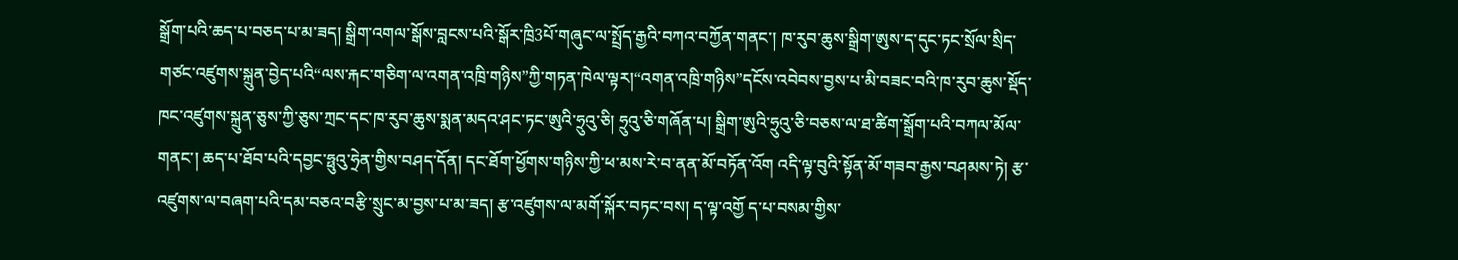སྒྲོག་པའི་ཆད་པ་བཅད་པ་མ་ཟད། སྒྲིག་འགལ་སྒོས་བླངས་པའི་སྒོར་ཁྲི3པོ་གཞུང་ལ་སྤྲོད་རྒྱའི་བཀའ་བཀྱོན་གནང་། ཁ་རུབ་ཆུས་སྒྲིག་ཨུས་ད་དུང་ཏང་སྲོལ་སྲིད་གཙང་འཛུགས་སྐྲུན་བྱེད་པའི“ལས་རྐང་གཅིག་ལ་འགན་འཁྲི་གཉིས”ཀྱི་གཏན་ཁེལ་ལྟར།“འགན་འཁྲི་གཉིས”དངོས་འབེབས་བྱས་པ་མི་བཟང་བའི་ཁ་རུབ་ཆུས་སྡོད་ཁང་འཛུགས་སྐྲུན་ཅུས་ཀྱི་ཅུས་ཀྲང་དང་ཁ་རུབ་ཆུས་སྨན་མདའ་ཤང་ཏང་ཨུའི་ཧྲུའུ་ཅི། ཧྲུའུ་ཅི་གཞོན་པ། སྒྲིག་ཨུའི་ཧྲུའུ་ཅི་བཅས་ལ་ཐ་ཚིག་སྒྲོག་པའི་བཀལ་མོལ་གནང་། ཆད་པ་ཐོབ་པའི་དབྱང་ཧྥུའུ་ཧྲེན་གྱིས་བཤད་དོན། དང་ཐོག་ཕྱོགས་གཉིས་ཀྱི་ཕ་མས་རེ་བ་ནན་མོ་བཏོན་འོག འདི་ལྟ་བུའི་སྟོན་མོ་གཟབ་རྒྱས་བཤམས་ཏེ། རྩ་འཛུགས་ལ་བཞག་པའི་དམ་བཅའ་བརྩི་སྲུང་མ་བྱས་པ་མ་ཟད། རྩ་འཛུགས་ལ་མགོ་སྐོར་བཏང་བས། ད་ལྟ་འགྱོ ད་པ་བསམ་གྱིས་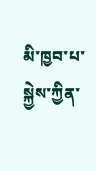མི་ཁྱབ་པ་སྐྱེས་ཀྱིན་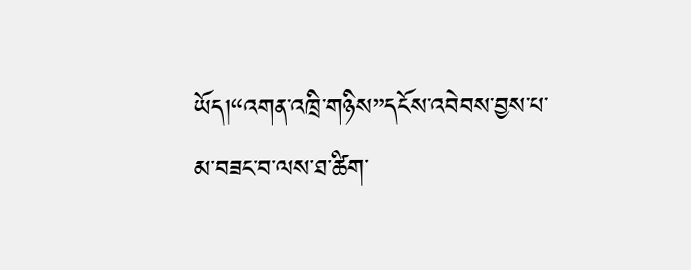ཡོད།“འགན་འཁྲི་གཉིས”དངོས་འབེབས་བྱས་པ་མ་བཟང་བ་ལས་ཐ་ཚིག་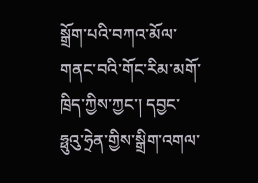སྒྲོག་པའི་བཀའ་མོལ་གནང་བའི་གོང་རིམ་མགོ་ཁྲིད་ཀྱིས་ཀྱང་། དབྱང་ཧྥུའུ་ཧྲེན་གྱིས་སྒྲིག་འགལ་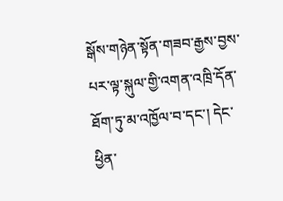སྒོས་གཉེན་སྟོན་གཟབ་རྒྱས་བྱས་པར་ལྟ་སྐུལ་གྱི་འགན་འཁྲི་དོན་ཐོག་ཏུ་མ་འཁྱོལ་བ་དང་། དེང་ཕྱིན་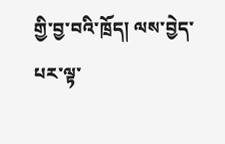གྱི་བྱ་བའི་ཁྲོད། ལས་བྱེད་པར་ལྟ་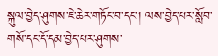སྐུལ་བྱེད་ཤུགས་ཇེ་ཆེར་གཏོང་བ་དང་། ལས་བྱེད་པར་སློབ་གསོ་དང་དོ་དམ་བྱེད་པར་ཤུགས་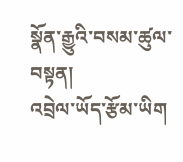སྣོན་རྒྱུའི་བསམ་ཚུལ་བསྟན།
འབྲེལ་ཡོད་རྩོམ་ཡིག